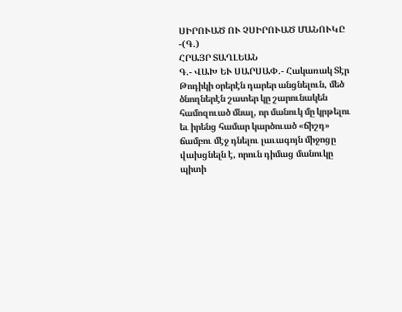ՍԻՐՈՒԱԾ ՈՒ ՉՍԻՐՈՒԱԾ ՄԱՆՈՒԿԸ -(Գ.)
ՀՐԱՅՐ ՏԱՂԼԵԱՆ
Գ.- ՎԱԽ ԵՒ ՍԱՐՍԱՓ.- Հակառակ Տէր Թոդիկի օրերէն դարեր անցնելուն, մեծ ծնողներէն շատեր կը շարունակեն համոզուած մնալ, որ մանուկ մը կրթելու եւ իրենց համար կարծուած «ճիշդ» ճամբու մէջ դնելու լաւագոյն միջոցը վախցնելն է, որուն դիմաց մանուկը պիտի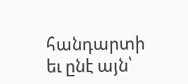հանդարտի եւ ընէ այն՝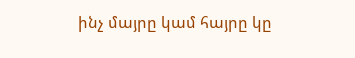ինչ մայրը կամ հայրը կը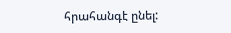հրահանգէ ընել: